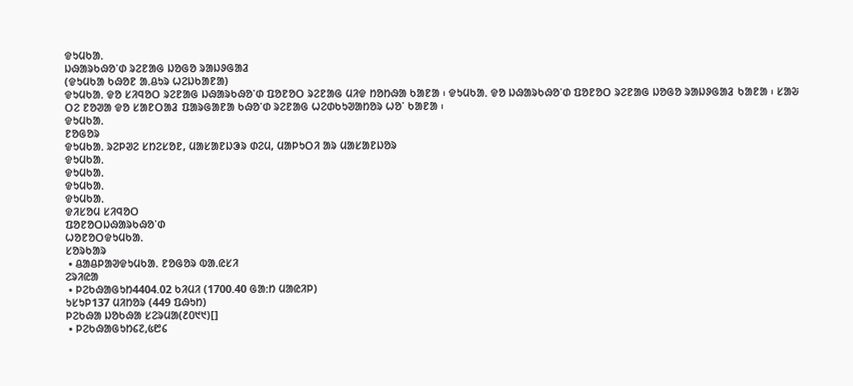ᱫᱩᱢᱠᱟᱹ
ᱡᱷᱟᱨᱠᱷᱚᱸᱰ ᱨᱮᱱᱟᱜ ᱡᱚᱜᱚ ᱨᱟᱡᱽᱜᱟᱲ
(ᱫᱩᱢᱠᱟ ᱠᱷᱚᱱ ᱟᱹᱪᱩᱨ ᱦᱮᱡᱠᱟᱱᱟ)
ᱫᱩᱢᱠᱟᱹ ᱫᱚ ᱥᱤᱧᱚᱛ ᱨᱮᱱᱟᱜ ᱡᱷᱟᱨᱠᱷᱚᱸᱰ ᱯᱚᱱᱚᱛ ᱨᱮᱱᱟᱜ ᱢᱤᱫ ᱴᱚᱴᱷᱟ ᱠᱟᱱᱟ ᱾ ᱫᱩᱢᱠᱟᱹ ᱫᱚ ᱡᱷᱟᱨᱠᱷᱚᱸᱰ ᱯᱚᱱᱚᱛ ᱨᱮᱱᱟᱜ ᱡᱚᱜᱚ ᱨᱟᱡᱽᱜᱟᱲ ᱠᱟᱱᱟ ᱾ ᱥᱟᱶ ᱛᱮ ᱱᱚᱣᱟ ᱫᱚ ᱥᱟᱱᱛᱟᱲ ᱯᱟᱨᱜᱟᱱᱟ ᱠᱷᱚᱸᱰ ᱨᱮᱱᱟᱜ ᱦᱮᱰᱠᱩᱣᱟᱴᱚᱨ ᱦᱚᱸ ᱠᱟᱱᱟ ᱾
ᱫᱩᱢᱠᱟᱹ
ᱱᱚᱜᱚᱨ
ᱫᱩᱢᱠᱟᱹ ᱨᱮᱞᱣᱮ ᱥᱴᱮᱥᱚᱱ, ᱢᱟᱥᱟᱱᱡᱳᱨ ᱰᱮᱢ, ᱢᱟᱞᱩᱛᱤ ᱟᱨ ᱢᱟᱥᱟᱱᱡᱚᱨ
ᱫᱩᱢᱠᱟᱹ
ᱫᱩᱢᱠᱟᱹ
ᱫᱩᱢᱠᱟᱹ
ᱫᱩᱢᱠᱟᱹ
ᱫᱤᱥᱚᱢ ᱥᱤᱧᱚᱛ
ᱯᱚᱱᱚᱛᱡᱷᱟᱨᱠᱷᱚᱸᱰ
ᱦᱚᱱᱚᱛᱫᱩᱢᱠᱟᱹ
ᱥᱚᱨᱠᱟᱨ
 • ᱪᱟᱪᱞᱟᱣᱫᱩᱢᱠᱟᱹ ᱱᱚᱜᱚᱨ ᱵᱟᱹᱭᱥᱤ
ᱮᱨᱤᱭᱟ
 • ᱞᱮᱠᱷᱟᱜᱩᱴ4404.02 ᱠᱤᱢᱤ (1700.40 ᱜᱟᱺᱴ ᱢᱟᱭᱤᱞ)
ᱩᱥᱩᱞ137 ᱢᱤᱴᱚᱨ (449 ᱯᱷᱩᱴ)
ᱞᱮᱠᱷᱟ ᱡᱚᱠᱷᱟ ᱥᱮᱨᱢᱟ(᱒᱐᱑᱑)[]
 • ᱞᱮᱠᱷᱟᱜᱩᱴ᱔᱗,᱕᱘᱔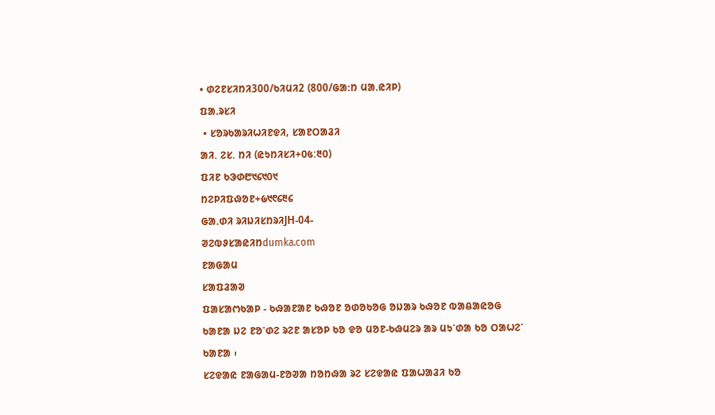• ᱰᱮᱱᱥᱤᱴᱤ300/ᱠᱤᱢᱤ2 (800/ᱜᱟᱺᱴ ᱢᱟᱹᱭᱤᱞ)
ᱯᱟᱹᱨᱥᱤ
 • ᱥᱚᱨᱠᱟᱨᱤᱦᱤᱱᱫᱤ, ᱥᱟᱱᱛᱟᱲᱤ
ᱟᱤ. ᱮᱥ. ᱴᱤ (ᱭᱩᱴᱤᱥᱤ+᱐᱕:᱓᱐)
ᱯᱤᱱ ᱠᱳᱰ᱘᱑᱔᱑᱐᱑
ᱴᱮᱞᱤᱯᱷᱚᱱ+᱙᱑᱖᱔᱓᱔
ᱜᱟᱹᱰᱤ ᱨᱤᱡᱤᱥᱴᱨᱤJH-04-
ᱣᱮᱵᱽᱥᱟᱭᱤᱴdumka.com
ᱱᱟᱜᱟᱢ
ᱥᱟᱯᱲᱟᱣ
ᱯᱟᱥᱟᱬᱠᱟᱞ - ᱠᱷᱟᱱᱟᱱ ᱠᱷᱚᱱ ᱚᱰᱚᱠᱚᱜ ᱚᱡᱟᱨ ᱠᱷᱚᱱ ᱵᱟᱪᱟᱭᱚᱜ ᱠᱟᱱᱟ ᱡᱮ ᱱᱚᱸᱰᱮ ᱨᱮᱱ ᱟᱥᱚᱞ ᱠᱚ ᱫᱚ ᱢᱚᱱ-ᱠᱷᱢᱮᱨ ᱟᱨ ᱢᱩᱸᱰᱟ ᱠᱚ ᱛᱟᱦᱮᱸ ᱠᱟᱱᱟ ᱾
ᱥᱮᱫᱟᱭ ᱱᱟᱜᱟᱢ-ᱱᱚᱣᱟ ᱴᱚᱴᱷᱟ ᱨᱮ ᱥᱮᱫᱟᱭ ᱯᱟᱦᱟᱲᱤ ᱠᱚ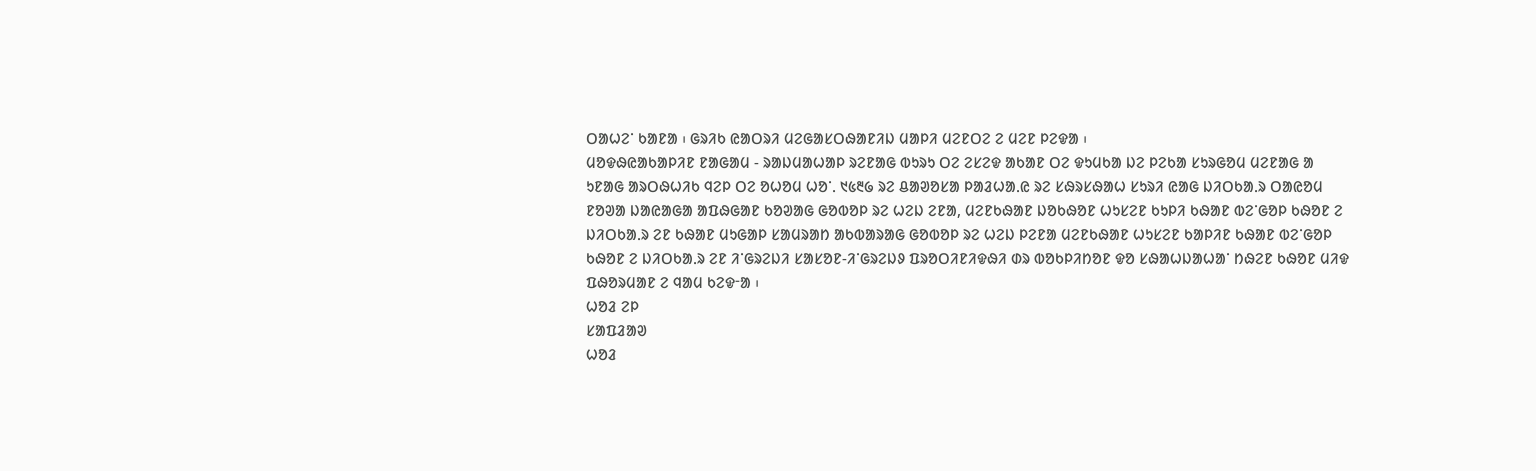ᱛᱟᱦᱮᱸ ᱠᱟᱱᱟ ᱾ ᱜᱨᱤᱠ ᱭᱟᱛᱨᱤ ᱢᱮᱜᱟᱥᱛᱷᱟᱱᱤᱡ ᱢᱟᱞᱤ ᱢᱮᱱᱛᱮ ᱮ ᱢᱮᱱ ᱞᱮᱫᱟ ᱾
ᱢᱚᱫᱷᱭᱟᱠᱟᱞᱤᱱ ᱱᱟᱜᱟᱢ - ᱨᱟᱡᱢᱟᱦᱟᱞ ᱨᱮᱱᱟᱜ ᱵᱩᱨᱩ ᱛᱮ ᱮᱥᱮᱫ ᱟᱠᱟᱱ ᱛᱮ ᱫᱩᱢᱠᱟ ᱡᱮ ᱞᱮᱠᱟ ᱥᱩᱨᱜᱚᱢ ᱢᱮᱱᱟᱜ ᱟ ᱩᱱᱟᱜ ᱟᱨᱛᱷᱦᱤᱠ ᱧᱮᱞ ᱛᱮ ᱚᱦᱚᱢ ᱦᱚᱸᱹ ᱑᱕᱓᱙ ᱨᱮ ᱪᱟᱣᱚᱥᱟ ᱞᱟᱲᱦᱟᱹᱭ ᱨᱮ ᱥᱷᱨᱥᱷᱟᱦ ᱥᱩᱨᱤ ᱭᱟᱜ ᱡᱤᱛᱠᱟᱹᱨ ᱛᱟᱭᱚᱢ ᱱᱚᱣᱟ ᱡᱟᱭᱟᱜᱟ ᱟᱯᱷᱜᱟᱱ ᱠᱚᱣᱟᱜ ᱜᱚᱵᱚᱞ ᱨᱮ ᱦᱮᱡ ᱮᱱᱟ, ᱢᱮᱱᱠᱷᱟᱱ ᱡᱚᱠᱷᱚᱱ ᱦᱩᱥᱮᱱ ᱠᱩᱞᱤ ᱠᱷᱟᱱ ᱵᱮᱸᱜᱚᱞ ᱠᱷᱚᱱ ᱮ ᱡᱤᱛᱠᱟᱹᱨ ᱮᱱ ᱠᱷᱟᱱ ᱢᱩᱜᱟᱞ ᱥᱟᱢᱨᱟᱴ ᱟᱠᱵᱟᱨᱟᱜ ᱜᱚᱵᱚᱞ ᱨᱮ ᱦᱮᱡ ᱞᱮᱱᱟ ᱢᱮᱱᱠᱷᱟᱱ ᱦᱩᱥᱮᱱ ᱠᱟᱞᱤᱱ ᱠᱷᱟᱱ ᱵᱮᱸᱜᱚᱞ ᱠᱷᱚᱱ ᱮ ᱡᱤᱛᱠᱟᱹᱨ ᱮᱱ ᱤᱸᱜᱨᱮᱡᱤ ᱥᱟᱥᱚᱱ-ᱤᱸᱜᱨᱮᱡᱽ ᱯᱨᱚᱛᱤᱱᱤᱫᱷᱤ ᱰᱨ ᱵᱚᱠᱞᱤᱴᱚᱱ ᱫᱚ ᱥᱷᱟᱦᱡᱟᱦᱟᱸ ᱴᱷᱮᱱ ᱠᱷᱚᱱ ᱢᱤᱫ ᱯᱷᱚᱨᱢᱟᱱ ᱮ ᱧᱟᱢ ᱠᱮᱫᱼᱟ ᱾
ᱦᱚᱲ ᱮᱞ
ᱥᱟᱯᱲᱟᱣ
ᱦᱚᱲ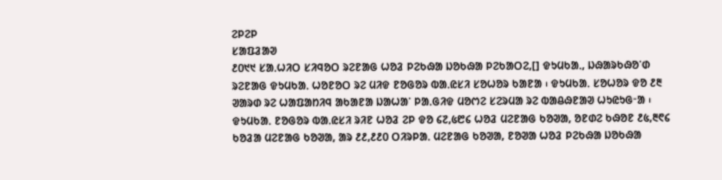ᱮᱞᱮᱞ
ᱥᱟᱯᱲᱟᱣ
᱒᱐᱑᱑ ᱥᱟᱹᱦᱤᱛ ᱥᱤᱧᱚᱛ ᱨᱮᱱᱟᱜ ᱦᱚᱲ ᱞᱮᱠᱷᱟ ᱡᱚᱠᱷᱟ ᱞᱮᱠᱟᱛᱮ,[] ᱫᱩᱢᱠᱟᱹ, ᱡᱷᱟᱨᱠᱷᱚᱸᱰ ᱨᱮᱱᱟᱜ ᱫᱩᱢᱠᱟᱹ ᱦᱚᱱᱚᱛ ᱨᱮ ᱢᱤᱫ ᱱᱚᱜᱚᱨ ᱵᱟᱹᱭᱥᱤ ᱥᱚᱦᱚᱨ ᱠᱟᱱᱟ ᱾ ᱫᱩᱢᱠᱟᱹ ᱥᱚᱦᱚᱨ ᱫᱚ ᱒᱓ ᱣᱟᱨᱰ ᱨᱮ ᱦᱟᱯᱟᱴᱤᱧ ᱟᱠᱟᱱᱟ ᱡᱟᱦᱟᱸ ᱞᱟᱹᱜᱤᱫ ᱢᱚᱬᱮ ᱥᱮᱨᱢᱟ ᱨᱮ ᱵᱟᱪᱷᱱᱟᱣ ᱦᱩᱭᱩᱜᱼᱟ ᱾ ᱫᱩᱢᱠᱟᱹ ᱱᱚᱜᱚᱨ ᱵᱟᱹᱭᱥᱤ ᱨᱤᱱ ᱦᱚᱲ ᱮᱞ ᱫᱚ ᱔᱗,᱕᱘᱔ ᱦᱚᱲ ᱢᱮᱱᱟᱜ ᱠᱚᱣᱟ, ᱚᱱᱰᱮ ᱠᱷᱚᱱ ᱒᱕,᱓᱖᱔ ᱠᱚᱲᱟ ᱢᱮᱱᱟᱜ ᱠᱚᱣᱟ, ᱟᱨ ᱒᱒,᱒᱒᱐ ᱛᱤᱨᱞᱟᱹ ᱢᱮᱱᱟᱜ ᱠᱚᱣᱟ, ᱱᱚᱣᱟ ᱦᱚᱲ ᱞᱮᱠᱷᱟ ᱡᱚᱠᱷᱟ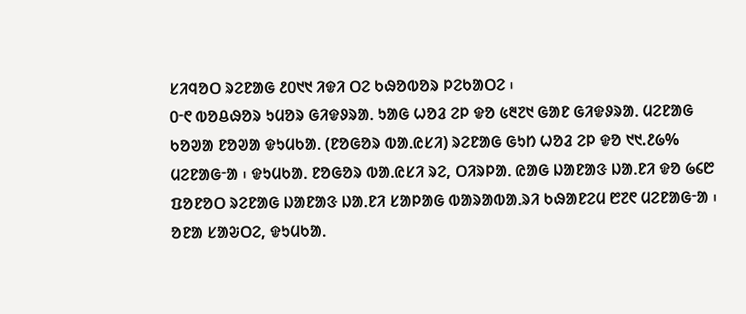ᱥᱤᱧᱚᱛ ᱨᱮᱱᱟᱜ ᱒᱐᱑᱑ ᱤᱫᱤ ᱛᱮ ᱠᱷᱚᱵᱚᱨ ᱞᱮᱠᱟᱛᱮ ᱾
᱐ᱼ᱖ ᱵᱚᱪᱷᱚᱨ ᱩᱢᱚᱨ ᱜᱤᱫᱽᱨᱟᱹ ᱩᱟᱜ ᱦᱚᱲ ᱮᱞ ᱫᱚ ᱕᱓᱗᱑ ᱜᱟᱱ ᱜᱤᱫᱽᱨᱟᱹ ᱢᱮᱱᱟᱜ ᱠᱚᱣᱟ ᱱᱚᱣᱟ ᱫᱩᱢᱠᱟᱹ (ᱱᱚᱜᱚᱨ ᱵᱟᱹᱭᱥᱤ) ᱨᱮᱱᱟᱜ ᱜᱩᱴ ᱦᱚᱲ ᱮᱞ ᱫᱚ ᱑᱑.᱒᱙% ᱢᱮᱱᱟᱜᱼᱟ ᱾ ᱫᱩᱢᱠᱟᱹ ᱱᱚᱜᱚᱨ ᱵᱟᱹᱭᱥᱤ ᱨᱮ, ᱛᱤᱨᱞᱟᱹ ᱭᱟᱜ ᱡᱟᱱᱟᱝ ᱡᱟᱹᱱᱤ ᱫᱚ ᱙᱔᱘ ᱯᱚᱱᱚᱛ ᱨᱮᱱᱟᱜ ᱡᱟᱱᱟᱝ ᱡᱟᱹᱱᱤ ᱥᱟᱞᱟᱜ ᱵᱟᱨᱟᱵᱟᱹᱨᱤ ᱠᱷᱟᱱᱮᱢ ᱘᱗᱖ ᱢᱮᱱᱟᱜᱼᱟ ᱾ ᱚᱱᱟ ᱥᱟᱶᱛᱮ, ᱫᱩᱢᱠᱟᱹ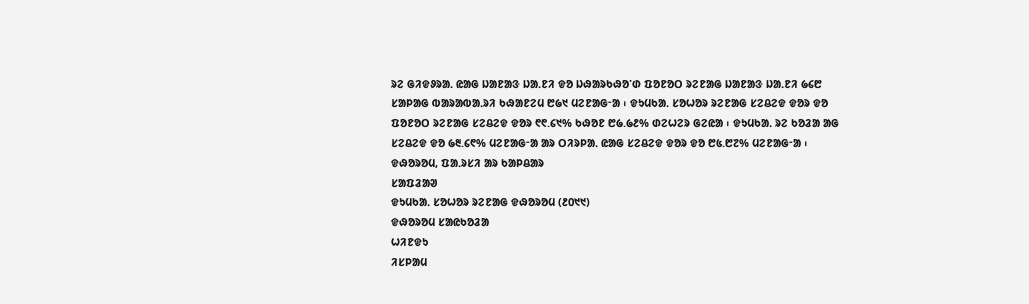ᱨᱮ ᱜᱤᱫᱽᱨᱟᱹ ᱭᱟᱜ ᱡᱟᱱᱟᱝ ᱡᱟᱹᱱᱤ ᱫᱚ ᱡᱷᱟᱨᱠᱷᱚᱸᱰ ᱯᱚᱱᱚᱛ ᱨᱮᱱᱟᱜ ᱡᱟᱱᱟᱝ ᱡᱟᱹᱱᱤ ᱙᱔᱘ ᱥᱟᱞᱟᱜ ᱵᱟᱨᱟᱵᱟᱹᱨᱤ ᱠᱷᱟᱱᱮᱢ ᱘᱙᱑ ᱢᱮᱱᱟᱜᱼᱟ ᱾ ᱫᱩᱢᱠᱟᱹ ᱥᱚᱦᱚᱨ ᱨᱮᱱᱟᱜ ᱥᱮᱪᱮᱫ ᱫᱚᱨ ᱫᱚ ᱯᱚᱱᱚᱛ ᱨᱮᱱᱟᱜ ᱥᱮᱪᱮᱫ ᱫᱚᱨ ᱖᱖.᱔᱑% ᱠᱷᱚᱱ ᱘᱙.᱙᱒% ᱰᱮᱦᱮᱨ ᱜᱮᱭᱟ ᱾ ᱫᱩᱢᱠᱟᱹ ᱨᱮ ᱠᱚᱲᱟ ᱟᱜ ᱥᱮᱪᱮᱫ ᱫᱚ ᱙᱓.᱔᱖% ᱢᱮᱱᱟᱜᱼᱟ ᱟᱨ ᱛᱤᱨᱞᱟᱹ ᱭᱟᱜ ᱥᱮᱪᱮᱫ ᱫᱚᱨ ᱫᱚ ᱘᱕.᱘᱗% ᱢᱮᱱᱟᱜᱼᱟ ᱾
ᱫᱷᱚᱨᱚᱢ, ᱯᱟᱹᱨᱥᱤ ᱟᱨ ᱠᱟᱞᱪᱟᱨ
ᱥᱟᱯᱲᱟᱣ
ᱫᱩᱢᱠᱟᱹ ᱥᱚᱦᱚᱨ ᱨᱮᱱᱟᱜ ᱫᱷᱚᱨᱚᱢ (᱒᱐᱑᱑)
ᱫᱷᱚᱨᱚᱢ ᱥᱟᱭᱠᱚᱲᱟ
ᱦᱤᱱᱫᱩ
ᱤᱥᱞᱟᱢ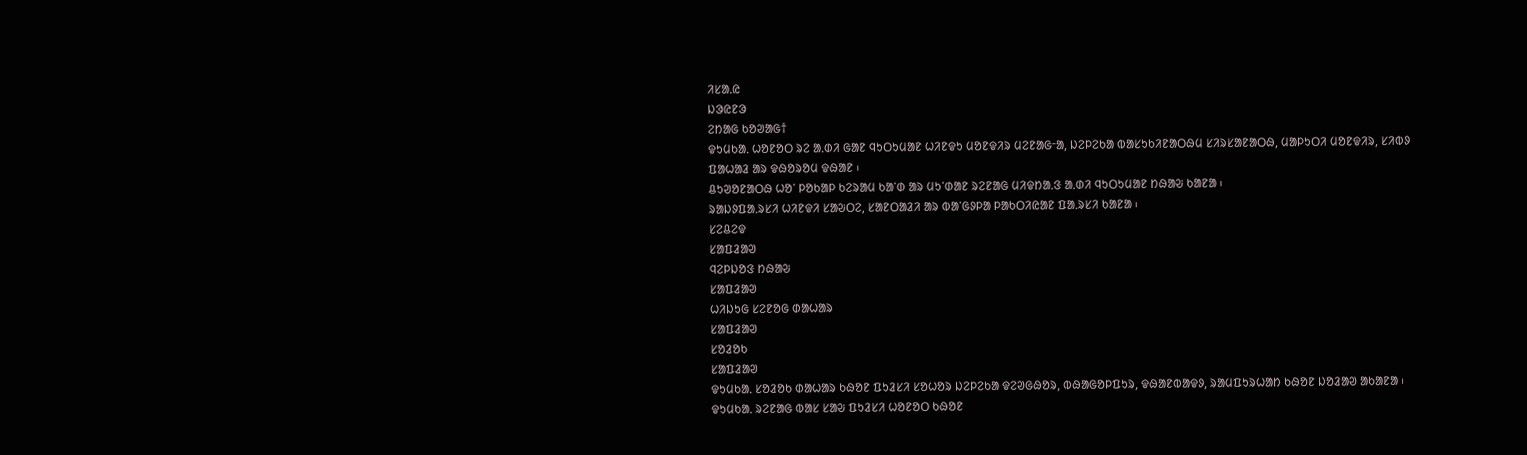ᱤᱥᱟᱹᱭ
ᱡᱳᱭᱱᱳ
ᱮᱴᱟᱜ ᱠᱚᱣᱟᱜ†
ᱫᱩᱢᱠᱟᱹ ᱦᱚᱱᱚᱛ ᱨᱮ ᱟᱹᱰᱤ ᱜᱟᱱ ᱧᱩᱛᱩᱢᱟᱱ ᱦᱤᱱᱫᱩ ᱢᱚᱱᱫᱤᱨ ᱢᱮᱱᱟᱜᱼᱟ, ᱡᱮᱞᱮᱠᱟ ᱵᱟᱥᱩᱠᱤᱱᱟᱛᱷᱢ ᱥᱤᱨᱥᱟᱱᱟᱛᱷ, ᱢᱟᱞᱩᱛᱤ ᱢᱚᱱᱫᱤᱨ, ᱥᱤᱵᱽ ᱯᱟᱦᱟᱲ ᱟᱨ ᱫᱷᱚᱨᱚᱢ ᱫᱷᱟᱱ ᱾
ᱪᱩᱣᱚᱱᱟᱛᱷ ᱦᱚᱸ ᱞᱚᱠᱟᱞ ᱠᱮᱨᱟᱢ ᱠᱟᱸᱰ ᱟᱨ ᱢᱩᱸᱰᱟᱱ ᱨᱮᱱᱟᱜ ᱢᱤᱫᱴᱟᱹᱝ ᱟᱹᱰᱤ ᱧᱩᱛᱩᱢᱟᱱ ᱴᱷᱟᱶ ᱠᱟᱱᱟ ᱾
ᱨᱟᱡᱽᱯᱟᱹᱨᱥᱤ ᱦᱤᱱᱫᱤ ᱥᱟᱶᱛᱮ, ᱥᱟᱱᱛᱟᱲᱤ ᱟᱨ ᱵᱟᱸᱜᱽᱞᱟ ᱞᱟᱠᱛᱤᱭᱟᱱ ᱯᱟᱹᱨᱥᱤ ᱠᱟᱱᱟ ᱾
ᱥᱮᱪᱮᱫ
ᱥᱟᱯᱲᱟᱣ
ᱧᱮᱞᱡᱚᱝ ᱴᱷᱟᱶ
ᱥᱟᱯᱲᱟᱣ
ᱦᱤᱡᱩᱜ ᱥᱮᱱᱚᱜ ᱰᱟᱦᱟᱨ
ᱥᱟᱯᱲᱟᱣ
ᱥᱚᱲᱚᱠ
ᱥᱟᱯᱲᱟᱣ
ᱫᱩᱢᱠᱟᱹ ᱥᱚᱲᱚᱠ ᱰᱟᱦᱟᱨ ᱠᱷᱚᱱ ᱯᱩᱲᱥᱤ ᱥᱚᱦᱚᱨ ᱡᱮᱞᱮᱠᱟ ᱫᱮᱣᱜᱷᱚᱨ, ᱵᱷᱟᱜᱚᱞᱯᱩᱨ, ᱫᱷᱟᱱᱵᱟᱫᱽ, ᱨᱟᱢᱯᱩᱨᱦᱟᱴ ᱠᱷᱚᱱ ᱡᱚᱲᱟᱣ ᱟᱠᱟᱱᱟ ᱾ ᱫᱩᱢᱠᱟᱹ ᱨᱮᱱᱟᱜ ᱵᱟᱥ ᱥᱟᱶ ᱯᱩᱲᱥᱤ ᱦᱚᱱᱚᱛ ᱠᱷᱚᱱ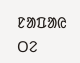ᱱᱟᱯᱟᱭ ᱛᱮ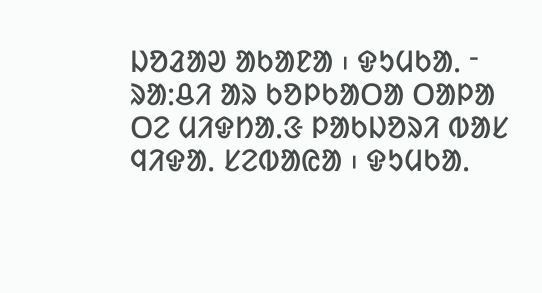ᱡᱚᱲᱟᱣ ᱟᱠᱟᱱᱟ ᱾ ᱫᱩᱢᱠᱟᱹ ᱼ ᱨᱟᱺᱪᱤ ᱟᱨ ᱠᱚᱞᱠᱟᱛᱟ ᱛᱟᱞᱟ ᱛᱮ ᱢᱤᱫᱴᱟᱹᱝ ᱞᱟᱠᱡᱚᱨᱤ ᱵᱟᱥ ᱧᱤᱫᱟᱹ ᱥᱮᱵᱟᱭᱟ ᱾ ᱫᱩᱢᱠᱟᱹ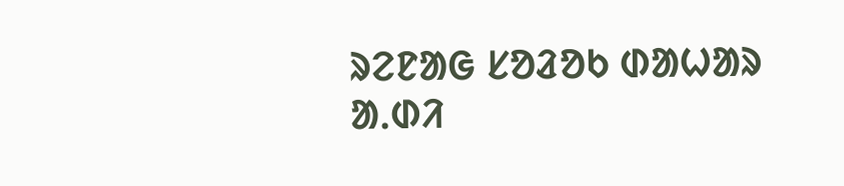ᱨᱮᱱᱟᱜ ᱥᱚᱲᱚᱠ ᱰᱟᱦᱟᱨ ᱟᱹᱰᱤ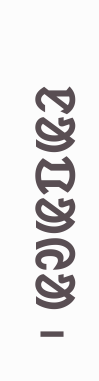ᱱᱟᱯᱟᱭᱟ ᱾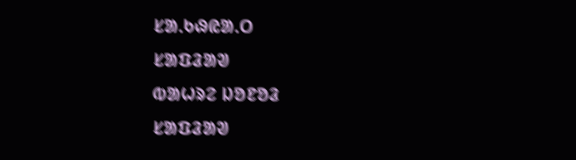ᱥᱟᱹᱠᱷᱭᱟᱹᱛ
ᱥᱟᱯᱲᱟᱣ
ᱵᱟᱦᱨᱮ ᱡᱚᱱᱚᱲ
ᱥᱟᱯᱲᱟᱣ